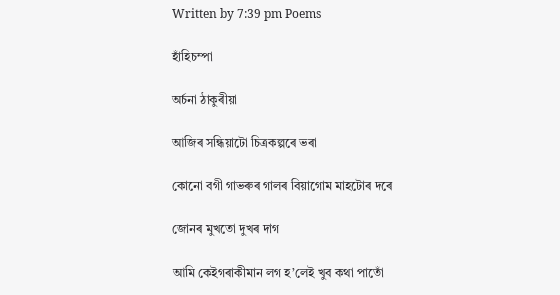Written by 7:39 pm Poems

হাঁহিচম্পা

অৰ্চনা ঠাকুৰীয়া

আজিৰ সন্ধিয়াটো চিত্ৰকল্পৰে ভৰা

কোনো বগী গাভৰুৰ গালৰ বিয়াগোম মাহটোৰ দৰে

জোনৰ মুখতো দুখৰ দাগ

আমি কেইগৰাকীমান লগ হ’লেই খুব কথা পাতোঁ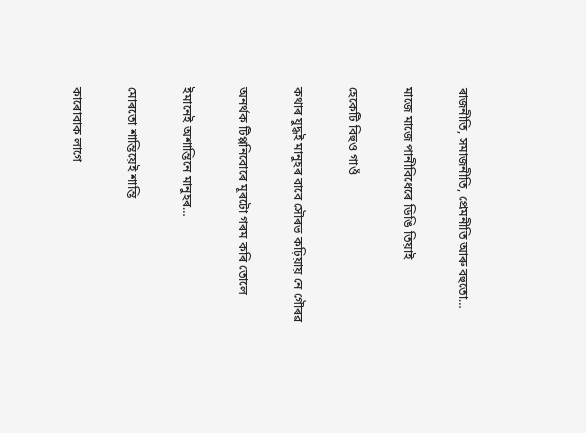ৰাজনীতি, সমাজনীতি, প্ৰেমনীতি আৰু বহুতো…

মাজে মাজে পানীবিধেৰে ডিঙি তিয়াই

হেকেটি বিহুও গাওঁ

কথাৰ যুদ্ধই মানুহৰ বাবে সৌৰভ কঢ়িয়ায় নে গৌৰৱ

অনৰ্থক টিপ্পনিবোৰে মূৰটো গৰম কৰি তোলে

ইমানেই অশান্তিনে মানুহৰ…

মোৰতো শান্তিয়েই শান্তি

কাৰোবাক লাগে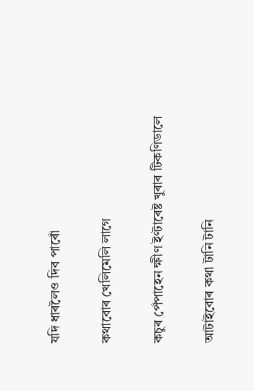যদি ধাৰলৈও দিব পাৰোঁ

কথাবোৰ খেলিমেলি লাগে

কচুৰ পেঁপাহেন ক্ষীণ ইণ্টাৰেষ্ট খুৰাৰ টিকণিডালে

আটাইবোৰ কথা টানি টানি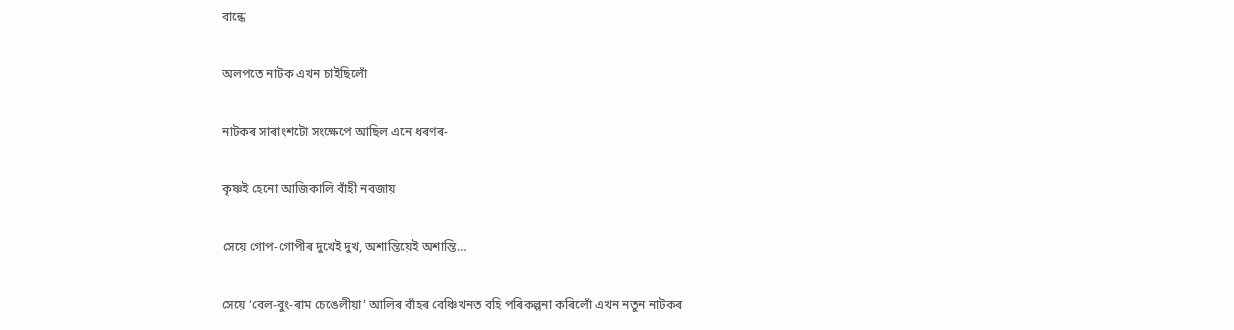বান্ধে

অলপতে নাটক এখন চাইছিলোঁ

নাটকৰ সাৰাংশটো সংক্ষেপে আছিল এনে ধৰণৰ-

কৃষ্ণই হেনো আজিকালি বাঁহী নবজায়

সেয়ে গোপ-গোপীৰ দুখেই দুখ, অশান্তিয়েই অশান্তি…

সেয়ে ‘বেল-বুং-ৰাম চেঙেলীয়া’ আলিৰ বাঁহৰ বেঞ্চিখনত বহি পৰিকল্পনা কৰিলোঁ এখন নতুন নাটকৰ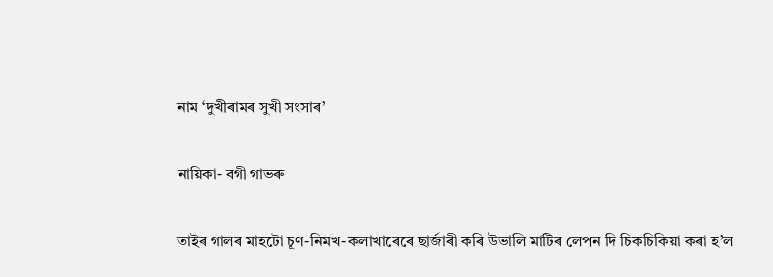নাম ‘দুখীৰামৰ সুখী সংসাৰ’

নায়িকা- বগী গাভৰু

তাইৰ গালৰ মাহটো চূণ-নিমখ-কলাখাৰেৰে ছাৰ্জাৰী কৰি উভালি মাটিৰ লেপন দি চিকচিকিয়া কৰা হ’ল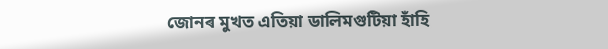জোনৰ মুখত এতিয়া ডালিমগুটিয়া হাঁহি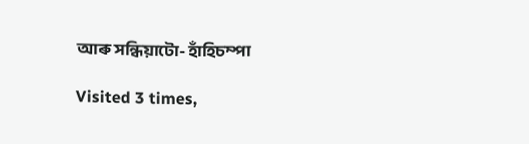আৰু সন্ধিয়াটো- হাঁহিচম্পা

Visited 3 times,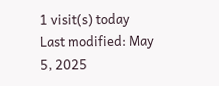1 visit(s) today
Last modified: May 5, 2025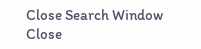Close Search Window
Close